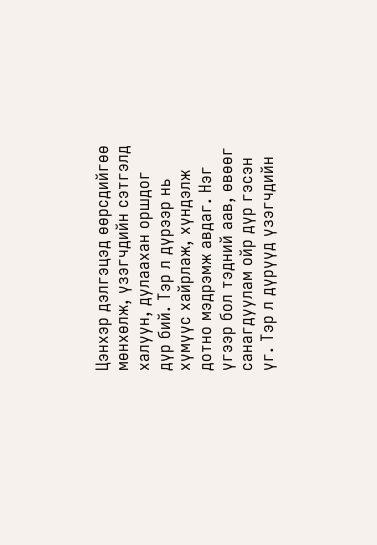Цэнхэр дэлгэцэд өөрсдийгөө мөнхөлж, үзэгчдийн сэтгэлд халуун, дулаахан оршдог дүр бий. Тэр л дүрээр нь хүмүүс хайрлаж, хүндэлж дотно мэдрэмж авдаг. Нэг үгээр бол тэдний аав, өвөөг санагдуулам ойр дүр гэсэн үг. Тэр л дүрүүд үзэгчдийн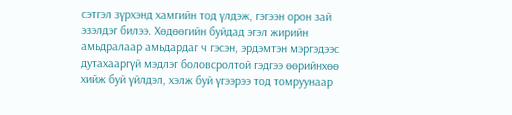сэтгэл зүрхэнд хамгийн тод үлдэж, гэгээн орон зай эзэлдэг билээ. Хөдөөгийн буйдад эгэл жирийн амьдралаар амьдардаг ч гэсэн, эрдэмтэн мэргэдээс дутахааргүй мэдлэг боловсролтой гэдгээ өөрийнхөө хийж буй үйлдэл, хэлж буй үгээрээ тод томруунаар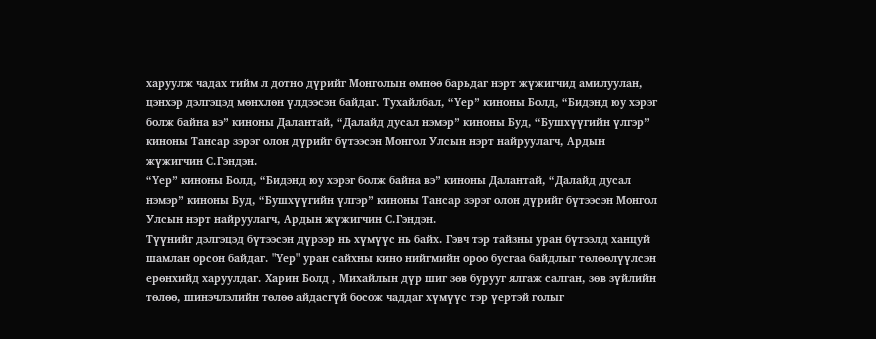харуулж чадах тийм л дотно дүрийг Монголын өмнөө барьдаг нэрт жүжигчид амилуулан, цэнхэр дэлгэцэд мөнхлөн үлдээсэн байдаг. Тухайлбал, “Үер” киноны Болд, “Бидэнд юу хэрэг болж байна вэ” киноны Далантай, “Далайд дусал нэмэр” киноны Буд, “Бушхүүгийн үлгэр” киноны Тансар зэрэг олон дүрийг бүтээсэн Монгол Улсын нэрт найруулагч, Ардын жүжигчин С.Гэндэн.
“Үер” киноны Болд, “Бидэнд юу хэрэг болж байна вэ” киноны Далантай, “Далайд дусал нэмэр” киноны Буд, “Бушхүүгийн үлгэр” киноны Тансар зэрэг олон дүрийг бүтээсэн Монгол Улсын нэрт найруулагч, Ардын жүжигчин С.Гэндэн.
Түүнийг дэлгэцэд бүтээсэн дүрээр нь хүмүүс нь байх. Гэвч тэр тайзны уран бүтээлд ханцуй шамлан орсон байдаг. "Үер" уран сайхны кино нийгмийн ороо бусгаа байдлыг төлөөлүүлсэн ерөнхийд харуулдаг. Харин Болд , Михайлын дүр шиг зөв бурууг ялгаж салган, зөв зүйлийн төлөө, шинэчлэлийн төлөө айдасгүй босож чаддаг хүмүүс тэр үертэй голыг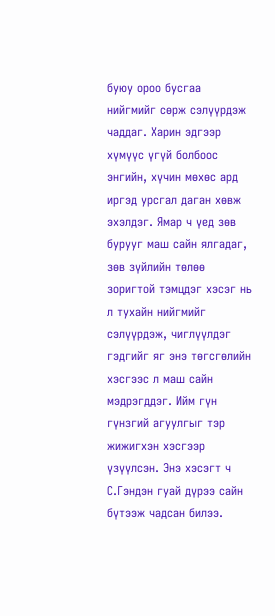буюу ороо бусгаа нийгмийг сөрж сэлүүрдэж чаддаг. Харин эдгээр хүмүүс үгүй болбоос энгийн, хүчин мөхөс ард иргэд урсгал даган хөвж эхэлдэг. Ямар ч үед зөв бурууг маш сайн ялгадаг, зөв зүйлийн төлөө зоригтой тэмцдэг хэсэг нь л тухайн нийгмийг сэлүүрдэж, чиглүүлдэг гэдгийг яг энэ төгсгөлийн хэсгээс л маш сайн мэдрэгддэг. Ийм гүн гүнзгий агуулгыг тэр жижигхэн хэсгээр үзүүлсэн. Энэ хэсэгт ч С.Гэндэн гуай дүрээ сайн бүтээж чадсан билээ.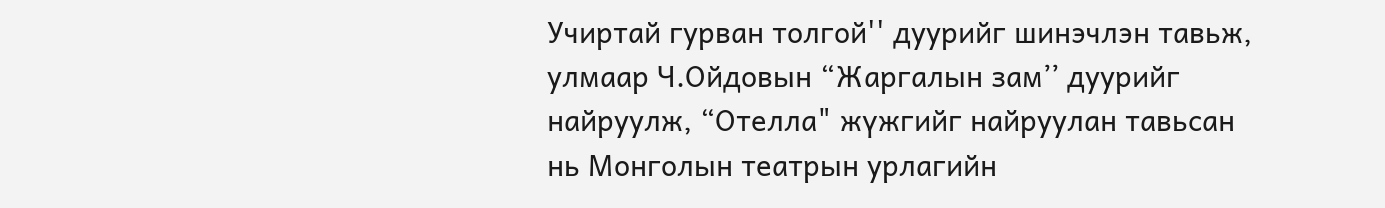Учиртай гурван толгой'' дуурийг шинэчлэн тавьж, улмаар Ч.Ойдовын “Жаргалын зам’’ дуурийг найруулж, “Отелла" жүжгийг найруулан тавьсан нь Монголын театрын урлагийн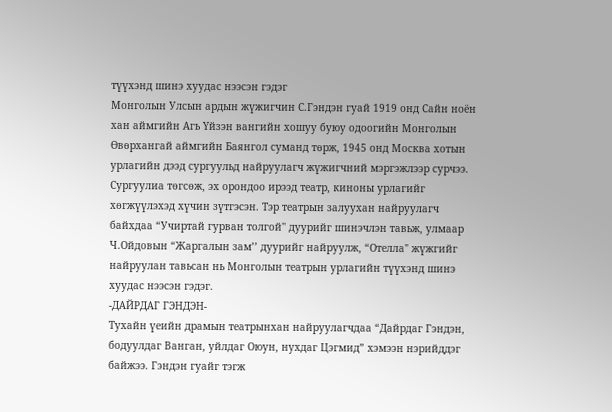түүхэнд шинэ хуудас нээсэн гэдэг
Монголын Улсын ардын жүжигчин С.Гэндэн гуай 1919 онд Сайн ноён хан аймгийн Агь Үйзэн вангийн хошуу буюу одоогийн Монголын Өвөрхангай аймгийн Баянгол суманд төрж, 1945 онд Москва хотын урлагийн дээд сургуульд найруулагч жүжигчний мэргэжлээр сурчээ. Сургуулиа төгсөж, эх орондоо ирээд театр, киноны урлагийг хөгжүүлэхэд хүчин зүтгэсэн. Тэр театрын залуухан найруулагч байхдаа “Учиртай гурван толгой'' дуурийг шинэчлэн тавьж, улмаар Ч.Ойдовын “Жаргалын зам’’ дуурийг найруулж, “Отелла" жүжгийг найруулан тавьсан нь Монголын театрын урлагийн түүхэнд шинэ хуудас нээсэн гэдэг.
-ДАЙРДАГ ГЭНДЭН-
Тухайн үеийн драмын театрынхан найруулагчдаа “Дайрдаг Гэндэн, бодуулдаг Ванган, уйлдаг Оюун, нухдаг Цэгмид” хэмээн нэрийддэг байжээ. Гэндэн гуайг тэгж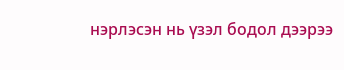нэрлэсэн нь үзэл бодол дээрээ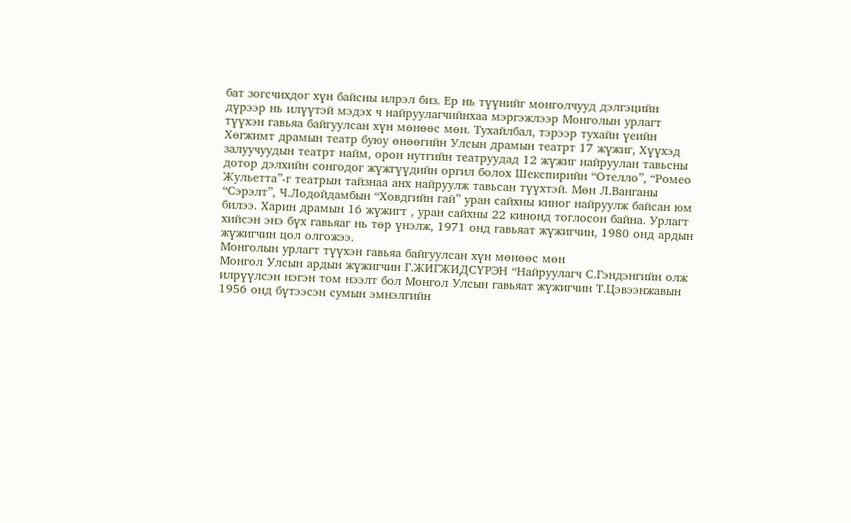бат зогсчихдог хүн байсны илрэл биз. Ер нь түүнийг монголчууд дэлгэцийн дүрээр нь илүүтэй мэдэх ч найруулагчийнхаа мэргэжлээр Монголын урлагт түүхэн гавьяа байгуулсан хүн мөнөөс мөн. Тухайлбал, тэрээр тухайн үеийн Хөгжимт драмын театр буюу өнөөгийн Улсын драмын театрт 17 жүжиг, Хүүхэд залуучуудын театрт найм, орон нутгийн театруудад 12 жүжиг найруулан тавьсны дотор дэлхийн сонгодог жүжгүүдийн оргил болох Шекспирийн “Отелло”, “Ромео Жульетта”-г театрын тайзнаа анх найруулж тавьсан түүхтэй. Мөн Л.Ванганы “Сэрэлт”, Ч.Лодойдамбын “Ховдгийн гай” уран сайхны киног найруулж байсан юм билээ. Харин драмын 16 жүжигт , уран сайхны 22 кинонд тоглосон байна. Урлагт хийсэн энэ бүх гавьяаг нь төр үнэлж, 1971 онд гавьяат жүжигчин, 1980 онд ардын жүжигчин цол олгожээ.
Монголын урлагт түүхэн гавьяа байгуулсан хүн мөнөөс мөн
Монгол Улсын ардын жүжигчин Г.ЖИГЖИДСҮРЭН “Найруулагч С.Гэндэнгийн олж илрүүлсэн нэгэн том нээлт бол Монгол Улсын гавьяат жүжигчин Т.Цэвээнжавын 1956 онд бүтээсэн сумын эмнэлгийн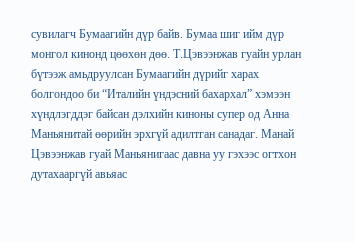сувилагч Бумаагийн дүр байв. Бумаа шиг ийм дүр монгол кинонд цөөхөн дөө. Т.Цэвээнжав гуайн урлан бүтээж амьдруулсан Бумаагийн дүрийг харах болгондоо би “Италийн үндэсний бахархал” хэмээн хүндлэгддэг байсан дэлхийн киноны супер од Анна Маньянитай өөрийн эрхгүй адилтган санадаг. Манай Цэвээнжав гуай Маньянигаас давна уу гэхээс огтхон дутахааргүй авьяас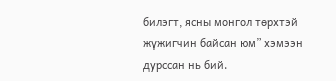билэгт, ясны монгол төрхтэй жүжигчин байсан юм” хэмээн дурссан нь бий.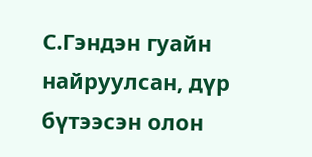С.Гэндэн гуайн найруулсан, дүр бүтээсэн олон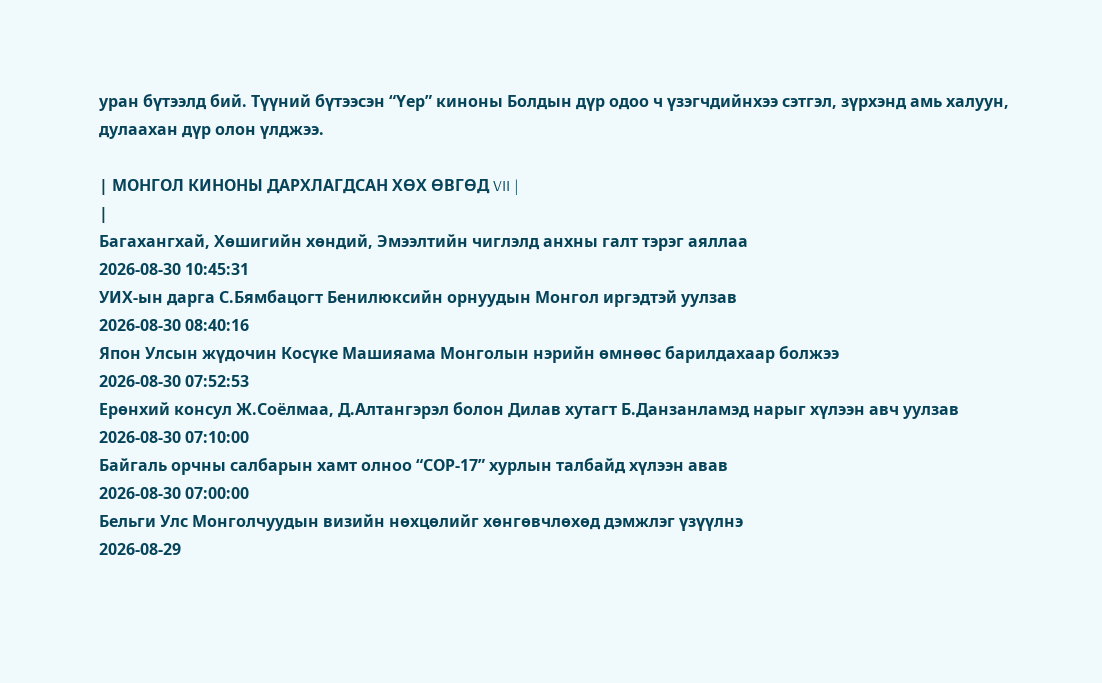уран бүтээлд бий. Түүний бүтээсэн “Үер” киноны Болдын дүр одоо ч үзэгчдийнхээ сэтгэл, зүрхэнд амь халуун, дулаахан дүр олон үлджээ.

| МОНГОЛ КИНОНЫ ДАРХЛАГДСАН ХӨХ ӨВГӨД VII |
|
Багахангхай, Хөшигийн хөндий, Эмээлтийн чиглэлд анхны галт тэрэг аяллаа
2026-08-30 10:45:31
УИХ-ын дарга С.Бямбацогт Бенилюксийн орнуудын Монгол иргэдтэй уулзав
2026-08-30 08:40:16
Япон Улсын жүдочин Косүке Машияама Монголын нэрийн өмнөөс барилдахаар болжээ
2026-08-30 07:52:53
Ерөнхий консул Ж.Соёлмаа, Д.Алтангэрэл болон Дилав хутагт Б.Данзанламэд нарыг хүлээн авч уулзав
2026-08-30 07:10:00
Байгаль орчны салбарын хамт олноо “СОР-17” хурлын талбайд хүлээн авав
2026-08-30 07:00:00
Бельги Улс Монголчуудын визийн нөхцөлийг хөнгөвчлөхөд дэмжлэг үзүүлнэ
2026-08-29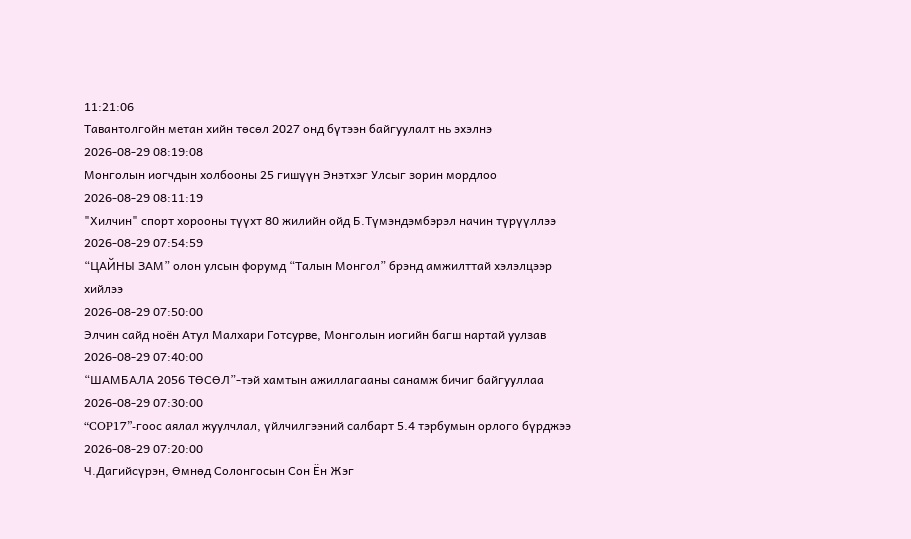11:21:06
Тавантолгойн метан хийн төсөл 2027 онд бүтээн байгуулалт нь эхэлнэ
2026-08-29 08:19:08
Монголын иогчдын холбооны 25 гишүүн Энэтхэг Улсыг зорин мордлоо
2026-08-29 08:11:19
"Хилчин" спорт хорооны түүхт 80 жилийн ойд Б.Түмэндэмбэрэл начин түрүүллээ
2026-08-29 07:54:59
“ЦАЙНЫ ЗАМ” олон улсын форумд “Талын Монгол” брэнд амжилттай хэлэлцээр хийлээ
2026-08-29 07:50:00
Элчин сайд ноён Атул Малхари Готсурве, Монголын иогийн багш нартай уулзав
2026-08-29 07:40:00
“ШАМБАЛА 2056 ТӨСӨЛ”-тэй хамтын ажиллагааны санамж бичиг байгууллаа
2026-08-29 07:30:00
“COP17”-гоос аялал жуулчлал, үйлчилгээний салбарт 5.4 тэрбумын орлого бүрджээ
2026-08-29 07:20:00
Ч.Дагийсүрэн, Өмнөд Солонгосын Сон Ён Жэг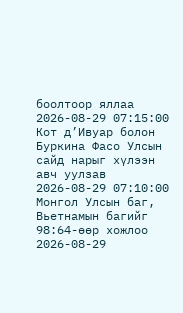боолтоор яллаа
2026-08-29 07:15:00
Кот д’Ивуар болон Буркина Фасо Улсын сайд нарыг хүлээн авч уулзав
2026-08-29 07:10:00
Монгол Улсын баг, Вьетнамын багийг 98:64-өөр хожлоо
2026-08-29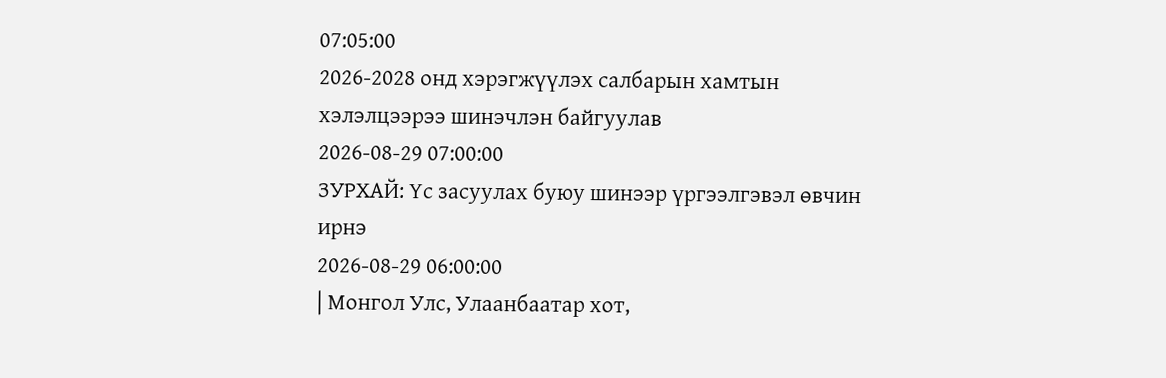07:05:00
2026-2028 онд хэрэгжүүлэх салбарын хамтын хэлэлцээрээ шинэчлэн байгуулав
2026-08-29 07:00:00
ЗУРХАЙ: Үс засуулах буюу шинээр үргээлгэвэл өвчин ирнэ
2026-08-29 06:00:00
| Монгол Улс, Улаанбаатар хот,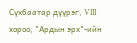Сүхбаатар дүүрэг, VIII хороо, "Ардын эрх"-ийн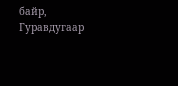байр, Гуравдугаар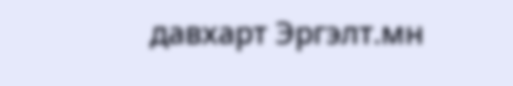давхарт Эргэлт.мн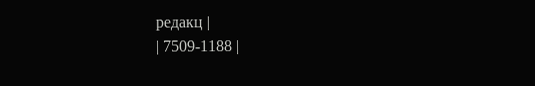редакц |
| 7509-1188 |